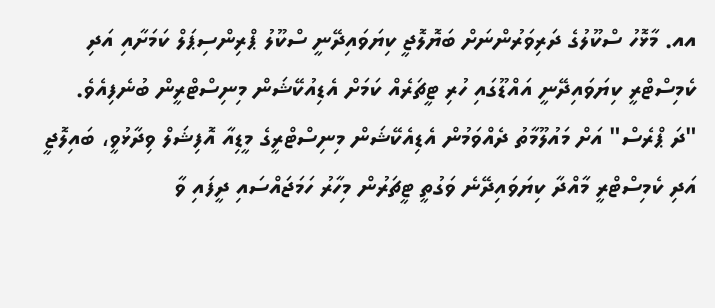އއ. މާޅޮހު ސްކޫލުގެ ދަރިވަރުންނަށް ބަޔޮލޮޖީ ކިޔަވައިދޭނީ ސްކޫލު ޕްރިންސިޕަލް ކަމަށާއި އަދި ކެމިސްޓްރީ ކިޔަވައިދޭނީ އައްޑޫގައި ހުރި ޓީޗަރެއް ކަމަށް އެޑިއުކޭޝަން މިނިސްޓްރީން ބުނެފިއެވެ.
"ދަ ޕްރެސް" އަށް މައުލޫމާތު ދެއްވަމުން އެޑިއެކޭޝަން މިނިސްޓްރީގެ މީޑިއާ އޮފިޝަލް ވިދާޅުވީ، ބައިލޮޖީ އަދި ކެމިސްޓްރީ މާއްދާ ކިޔަވައިދޭނެ ވަގުތީ ޓީޗަރުން މިހާރު ހަމަޖައްސައި ދީފައި ވާ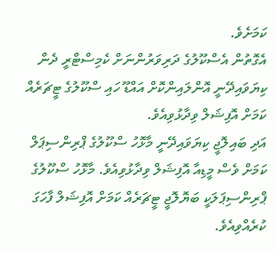ކަމަށެވެ.
އެގޮތުން އެސްކޫލުގެ ދަރިވަރުންނަށް ކެމިސްޓްރީ ދެން ކިޔަވައިދޭނީ އޮންލައިންކޮށް އައްޑޫ ހައި ސްކޫލުގެ ޓީޗަރެއް ކަމަށް އޮފިޝަލް ވިދާޅުވިއެވެ.
އަދި ބައިލޮޖީ ކިޔަވައިދޭނީ މާޅޮހު ސްކޫލުގެ ޕްރިންސިޕަލް ކަމަށް ވެސް މީޑިއާ އޮފިޝަލް ވިދާޅުވިއެވެ. މާޅޮހު ސްކޫލުގެ ޕްރިންސިޕަލަކީ ބަޔޮލޮޖީ ޓީޗަރެއް ކަމަށް އޮފިޝަލް ފާހަގަ ކުރެއްވިއެވެ.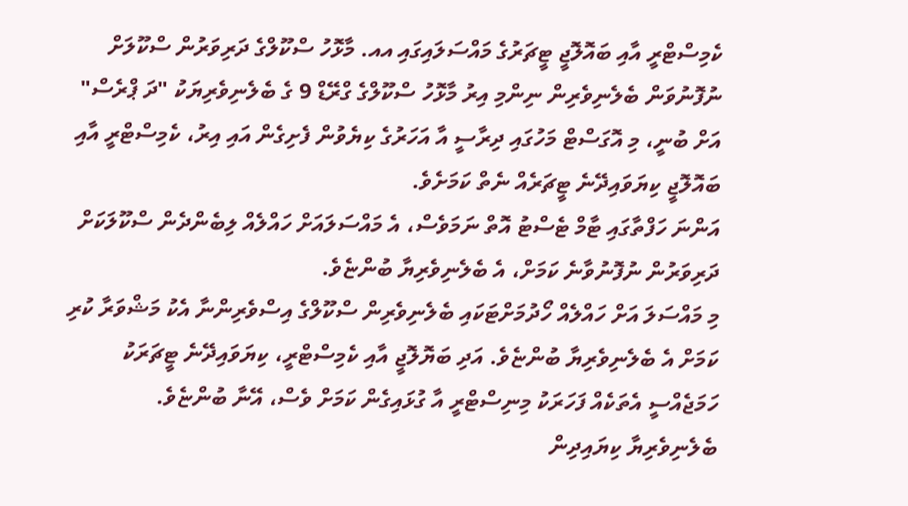ކެމިސްޓްރީ އާއި ބައޮލޮޖީ ޓީޗަރުގެ މައްސަލައިގައި އއ. މާޅޮހު ސްކޫލްގެ ދަރިވަރުން ސްކޫލަށް ނުފޮނުވަން ބެލެނިވެރިން ނިންމި އިރު މާޅޮހު ސްކޫލްގެ ގްރޭޑް 9 ގެ ބެލެނިވެރިޔަކު "ދަ ޕްރެސް" އަށް ބުނީ، މި އޮގަސްޓް މަހުގައި ދިރާސީ އާ އަހަރުގެ ކިޔެވުން ފެށިގެން އައި އިރު، ކެމިސްޓްރީ އާއި ބައޮލޮޖީ ކިޔަވައިދޭނެ ޓީޗަރެއް ނެތް ކަމަށެވެ.
އަންނަ ހަފްތާގައި ޓާމް ޓެސްޓު އޮތް ނަމަވެސް، އެ މައްސަލައަށް ހައްލެއް ލިބެންދެން ސްކޫލަކަށް ދަރިވަރުން ނުފޮނުވާނެ ކަމަށް، އެ ބެލެނިވެރިޔާ ބުންޏެވެ.
މި މައްސަލަ އަށް ހައްލެއް ހޯދުމަށްޓަކައި ބެލެނިވެރިން ސްކޫލްގެ އިސްވެރިންނާ އެކު މަޝްވަރާ ކުރި ކަމަށް އެ ބެލެނިވެރިޔާ ބުންޏެވެ. އަދި ބަޔޮލޮޖީ އާއި ކެމިސްޓްރީ، ކިޔަވައިދޭނެ ޓީޗަރަކު ހަމަޖެއްސީ އެތަކެއް ފަހަރަކު މިނިސްޓްރީ އާ ގުޅައިގެން ކަމަށް ވެސް، އޭނާ ބުންޏެވެ.
ބެލެނިވެރިޔާ ކިޔައިދިން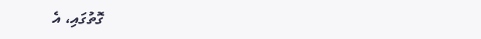ގޮތުގައި، އެ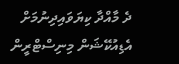ދެ މާއްދާ ކިޔަވައިދިނުމަށް އެޑިއުކޭޝަން މިނިސްޓްރީން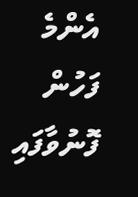އެންމެ ފަހުން ފޮނުވާފައި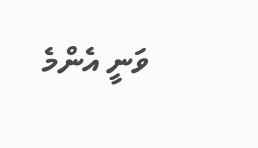ވަނީ އެންމެ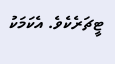ޓީޗަރެކެވެ. އެކަމަކު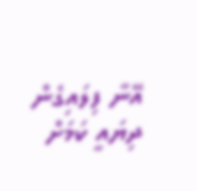އޭނާ ފިލައިގެން ދިޔައީ ކަމަށް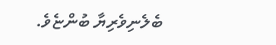ބެލެނިވެރިޔާ ބުންޏެވެ.